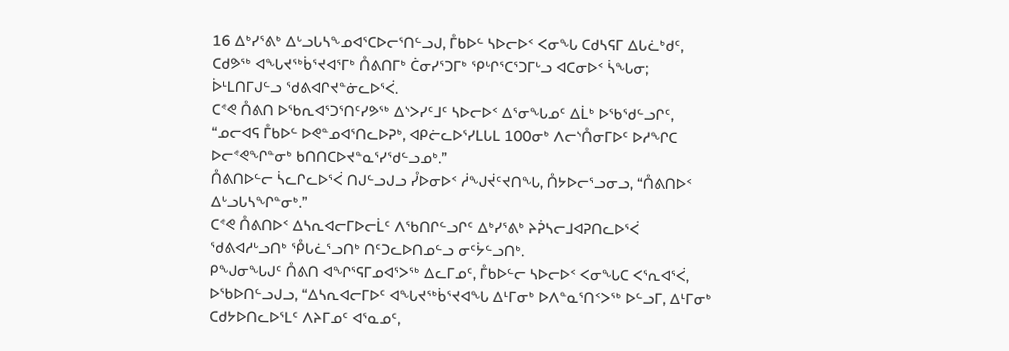16 ᐃᒃᓯᕐᕕᒃ ᐃᒡᓗᒐᓴᖕᓄᐊᕐᑕᐅᓕᕐᑎᓪᓗᒍ, ᒤᑲᐅᓪ ᓴᐅᓕᐅᑉ ᐸᓂᖓ ᑕᑯᓴᕋᒥ ᐃᒐᓛᒃᑯᑦ, ᑕᑯᕗᖅ ᐊᖓᔪᖅᑳᕐᔪᐊᕐᒥᒃ ᑍᕕᑎᒥᒃ ᑖᓂᓯᕐᑐᒥᒃ ᕿᒡᒋᕐᑕᕐᑐᒥᒡᓗ ᐊᑕᓂᐅᑉ ᓵᖓᓂ; ᐆᒻᒪᑎᒥᒍᓪᓗ ᖁᕕᐊᒋᔪᓐᓃᓚᐅᕐᐹ.
ᑕᕝᕙ ᑍᕕᑎ ᐅᖃᕆᐊᕐᑐᕐᑎᑦᓯᕗᖅ ᐃᔅᐳᓯᑦᒧᑦ ᓴᐅᓕᐅᑉ ᐃᕐᓂᖓᓄᑦ ᐃᒫᒃ ᐅᖃᖁᓪᓗᒋᑦ, “ᓄᓕᐊᕋ ᒤᑲᐅᓪ ᐅᕙᓐᓄᐊᕐᑎᓚᐅᕈᒃ, ᐊᑭᓖᓚᐅᕐᓯᒪᒐᒪ 100ᓂᒃ ᐱᓕᔅᑍᓂᒥᐅᑦ ᐅᓱᖏᑕ ᐅᓕᕝᕙᖏᓐᓂᒃ ᑲᑎᑎᑕᐅᔪᓐᓇᕐᓯᖁᓪᓗᓄᒃ.”
ᑍᕕᑎᐅᓪᓕ ᓵᓚᒋᓚᐅᕐᐹ ᑎᒍᓪᓗᒍᓗ ᓮᐅᓂᐅᑉ ᓲᖑᔫᑦᔪᑎᖓ, ᑍᔭᐅᓕᕐᓗᓂᓗ, “ᑍᕕᑎᐅᑉ ᐃᒡᓗᒐᓴᖏᓐᓂᒃ.”
ᑕᕝᕙ ᑍᕕᑎᐅᑉ ᐃᓴᕆᐊᓕᒥᐅᓕᒫᑦ ᐱᖃᑎᒋᓪᓗᒋᑦ ᐃᒃᓯᕐᕕᒃ ᔨᕉᓴᓕᒧᐊᕈᑎᓚᐅᕐᐹ ᖁᕕᐊᓱᒡᓗᑎᒃ ᕾᒐᓛᕐᓗᑎᒃ ᑎᑦᑐᓚᐅᑎᓄᓪᓗ ᓂᑦᔮᓪᓗᑎᒃ.
ᑭᖑᓂᖓᒍᑦ ᑍᕕᑎ ᐊᖏᕐᕋᒥᓄᐊᕐᐳᖅ ᐃᓚᒥᓄᑦ, ᒤᑲᐅᓪᓕ ᓴᐅᓕᐅᑉ ᐸᓂᖓᑕ ᐸᕐᕆᐊᕐᐹ, ᐅᖃᐅᑎᓪᓗᒍᓗ, “ᐃᓴᕆᐊᓕᒥᐅᑦ ᐊᖓᔪᖅᑳᕐᔪᐊᖓ ᐃᒻᒥᓂᒃ ᐅᐱᓐᓇᕐᑎᑉᐳᖅ ᐅᓪᓗᒥ, ᐃᒻᒥᓂᒃ ᑕᑯᔭᐅᑎᓚᐅᕐᒪᑦ ᐱᔨᒥᓄᑦ ᐊᕐᓇᓄᑦ,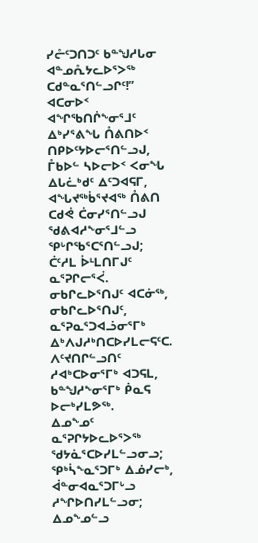ᓯᓔᑦᑐᑎᑐᑦ ᑲᓐᖑᓱᒐᓂ ᐊᓐᓄᕅᔭᓚᐅᕐᐳᖅ ᑕᑯᓐᓇᕐᑎᓪᓗᒋᑦ!”
ᐊᑕᓂᐅᑉ ᐊᖏᖃᑎᒌᖕᓂᕐᒧᑦ ᐃᒃᓯᕐᕕᖓ ᑍᕕᑎᐅᑉ ᑎᑭᐅᑦᔭᐅᓕᕐᑎᓪᓗᒍ, ᒤᑲᐅᓪ ᓴᐅᓕᐅᑉ ᐸᓂᖓ ᐃᒐᓛᒃᑯᑦ ᐃᑦᑐᐊᕋᒥ, ᐊᖓᔪᖅᑳᕐᔪᐊᖅ ᑍᕕᑎ ᑕᑯᕚ ᑖᓂᓯᕐᑎᓪᓗᒍ ᖁᕕᐊᓱᖕᓂᕐᒧᓪᓗ ᕿᒡᒋᖃᕐᑕᕐᑎᓪᓗᒍ; ᑖᑦᓱᒪ ᐆᒻᒪᑎᒥᒍᑦ ᓇᕐᕈᒋᓕᕐᐹ.
ᓂᑲᒋᓚᐅᕐᑎᒍᑦ ᐊᑕᓃᖅ, ᓂᑲᒋᓚᐅᕐᑎᒍᑦ, ᓇᕐᕈᓇᕐᑐᐊᓘᓂᕐᒥᒃ ᐃᒃᐱᒍᓱᒃᑎᑕᐅᓯᒪᓕᕋᑦᑕ.
ᐱᑦᔪᑎᒋᓪᓗᑎᑦ ᓱᐊᒃᑕᐅᓂᕐᒥᒃ ᐊᑐᕋᒪ, ᑲᓐᖑᓱᖕᓂᕐᒥᒃ ᑮᓇᕋ ᐅᓕᒃᓯᒪᕗᖅ.
ᐃᓄᖕᓄᑦ ᓇᕐᕈᒋᔭᐅᓚᐅᕐᐳᖅ ᖁᔭᓈᕐᑕᐅᓯᒪᓪᓗᓂᓗ; ᕿᒃᓵᖕᓇᕐᑐᒥᒃ ᐃᓅᓯᓕᒃ, ᐋᓐᓂᐊᓇᕐᑐᒥᒡᓗ ᓱᖏᐅᑎᓯᒪᓪᓗᓂ; ᐃᓄᖕᓄᓪᓗ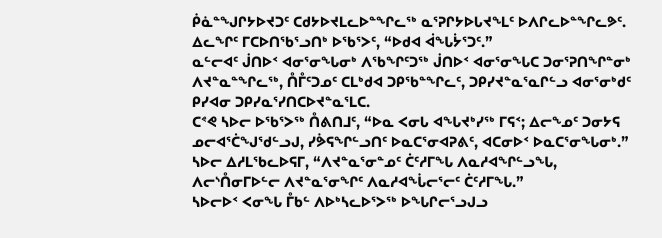ᑮᓈᓐᖑᒋᔭᐅᔪᑐᑦ ᑕᑯᔭᐅᔪᒪᓚᐅᓐᖏᓚᖅ ᓇᕐᕈᒋᔭᐅᒐᔪᖕᒪᑦ ᐅᐱᒋᓚᐅᓐᖏᓚᕗᑦ.
ᐃᓚᖏᑦ ᒥᑕᐅᑎᖃᕐᓗᑎᒃ ᐅᖃᕐᐳᑦ, “ᐅᑯᐊ ᐋᖓᔮᕐᑐᑦ.”
ᓇᓪᓕᐊᑦ ᒎᑎᐅᑉ ᐊᓂᕐᓂᖓᓂᒃ ᐱᖃᖏᑦᑐᖅ ᒎᑎᐅᑉ ᐊᓂᕐᓂᖓᑕ ᑐᓂᕐᕈᑎᖏᓐᓂᒃ ᐱᔪᓐᓇᓐᖏᓚᖅ, ᑍᒤᑦᑐᓄᑦ ᑕᒪᒃᑯᐊ ᑐᑭᖃᓐᖏᓚᑦ, ᑐᑭᓯᔪᓐᓇᕐᓇᒋᓪᓗ ᐊᓂᕐᓂᒃᑯᑦ ᑭᓯᐊᓂ ᑐᑭᓯᓇᕐᓯᑎᑕᐅᔪᓐᓇᕐᒪᑕ.
ᑕᕝᕙ ᓴᐅᓕ ᐅᖃᕐᐳᖅ ᑍᕕᑎᒧᑦ, “ᐅᓇ ᐸᓂᒐ ᐊᖓᔪᒃᓯᖅ ᒥᕋᑉ; ᐃᓕᖕᓄᑦ ᑐᓂᔭᕋ ᓄᓕᐊᕐᑖᖑᖁᓪᓗᒍ, ᓯᕘᕋᖏᓪᓗᑎᑦ ᐅᓇᑕᕐᓂᐊᕈᕕᑦ, ᐊᑕᓂᐅᑉ ᐅᓇᑕᕐᓂᖓᓂᒃ.” ᓴᐅᓕ ᐃᓱᒪᖃᓚᐅᕋᒥ, “ᐱᔪᓐᓇᕐᓂᓐᓄᑦ ᑖᑦᓱᒥᖓ ᐱᓇᓱᐊᖏᓪᓗᖓ, ᐱᓕᔅᑍᓂᒥᐅᓪᓕ ᐱᔪᓐᓇᕐᓂᖏᑦ ᐱᓇᓱᐊᖔᓕᕐᓕᑦ ᑖᑦᓱᒥᖓ.”
ᓴᐅᓕᐅᑉ ᐸᓂᖓ ᒤᑲᓪ ᐱᐅᒃᓴᓚᐅᕐᐳᖅ ᐅᖓᒋᓕᕐᓗᒍᓗ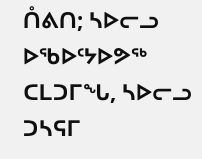ᑍᕕᑎ; ᓴᐅᓕᓗ ᐅᖃᐅᑦᔭᐅᕗᖅ ᑕᒪᑐᒥᖓ, ᓴᐅᓕᓗ ᑐᓴᕋᒥ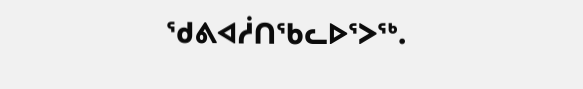ᖁᕕᐊᓲᑎᖃᓚᐅᕐᐳᖅ.